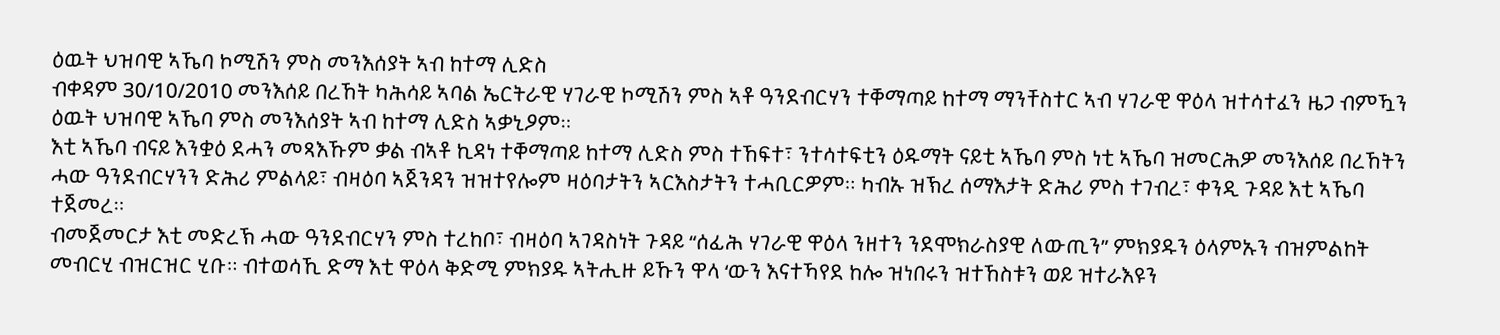ዕዉት ህዝባዊ ኣኼባ ኮሚሽን ምስ መንእሰያት ኣብ ከተማ ሊድስ
ብቀዳም 30/10/2010 መንእሰይ በረኸት ካሕሳይ ኣባል ኤርትራዊ ሃገራዊ ኮሚሽን ምስ ኣቶ ዓንደብርሃን ተቐማጣይ ከተማ ማንቸስተር ኣብ ሃገራዊ ዋዕላ ዝተሳተፈን ዜጋ ብምዃን ዕዉት ህዝባዊ ኣኼባ ምስ መንእሰያት ኣብ ከተማ ሊድስ ኣቃኒዖም።
እቲ ኣኼባ ብናይ እንቋዕ ደሓን መጻእኹም ቃል ብኣቶ ኪዳነ ተቐማጣይ ከተማ ሊድስ ምስ ተኸፍተ፣ ንተሳተፍቲን ዕዱማት ናይቲ ኣኼባ ምስ ነቲ ኣኼባ ዝመርሕዎ መንእሰይ በረኸትን ሓው ዓንደብርሃንን ድሕሪ ምልላይ፣ ብዛዕባ ኣጀንዳን ዝዝተየሎም ዛዕባታትን ኣርእስታትን ተሓቢርዎም። ካብኡ ዝኽረ ሰማእታት ድሕሪ ምስ ተገብረ፣ ቀንዲ ጉዳይ እቲ ኣኼባ ተጀመረ።
ብመጀመርታ እቲ መድረኽ ሓው ዓንደብርሃን ምስ ተረከቦ፣ ብዛዕባ ኣገዳስነት ጉዳይ “ሰፊሕ ሃገራዊ ዋዕላ ንዘተን ንደሞክራስያዊ ለውጢን” ምክያዱን ዕላምኡን ብዝምልከት መብርሂ ብዝርዝር ሂቡ። ብተወሳኺ ድማ እቲ ዋዕላ ቅድሚ ምክያዱ ኣትሒዙ ይኹን ዋላ ‘ውን እናተኻየደ ከሎ ዝነበሩን ዝተኸስቱን ወይ ዝተራእዩን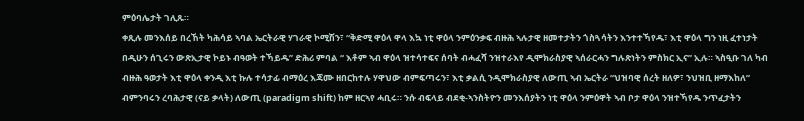ምዕባሌታት ገሊጹ።
ቀጺሉ መንእሰይ በረኸት ካሕሳይ ኣባል ኤርትራዊ ሃገራዊ ኮሚሽን፣ “ቅድሚ ዋዕላ ዋላ እኳ ነቲ ዋዕላ ንምዕንቃፍ ብዙሕ ኣሉታዊ ዘመተታትን ጎስጓሳትን እንተተኻየዱ፣ እቲ ዋዕላ ግን ነዚ ፈተነታት በዲሁን ሰጊሩን ውጽኢታዊ ኮይኑ ብዓወት ተኻይዱ” ድሕሪ ምባል “ እቶም ኣብ ዋዕላ ዝተሳተፍና ሰባት ብሓፈሻ ንዝተራእየ ዲሞክራስያዊ ኣሰራርሓን ግሉጽነትን ምስክር ኢና” ኢሉ። ኣስዒቡ ገለ ካብ ብዙሕ ዓወታት እቲ ዋዕላ ቀንዲ እቲ ኩሉ ተሳታፊ ብማዕረ እጃሙ ዘበርከተሉ ሃዋህው ብምፍጣሩን፣ እቲ ቃልሲ ንዲሞክራስያዊ ለውጢ ኣብ ኤርትራ “ህዝባዊ ሰረት ዘለዎ፣ ንህዝቢ ዘማእከለ” ብምንባሩን ረባሕታዊ (ናይ ቃላት) ለውጢ (paradigm shift) ከም ዘርኣየ ሓቢሩ። ንሱ ብፍላይ ብደቂ-ኣንስትዮን መንእሰያትን ነቲ ዋዕላ ንምዕዋት ኣብ ቦታ ዋዕላ ንዝተኻየዱ ንጥፈታትን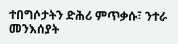ተበግሶታትን ድሕሪ ምጥቃሱ፣ ንተራ መንእሰያት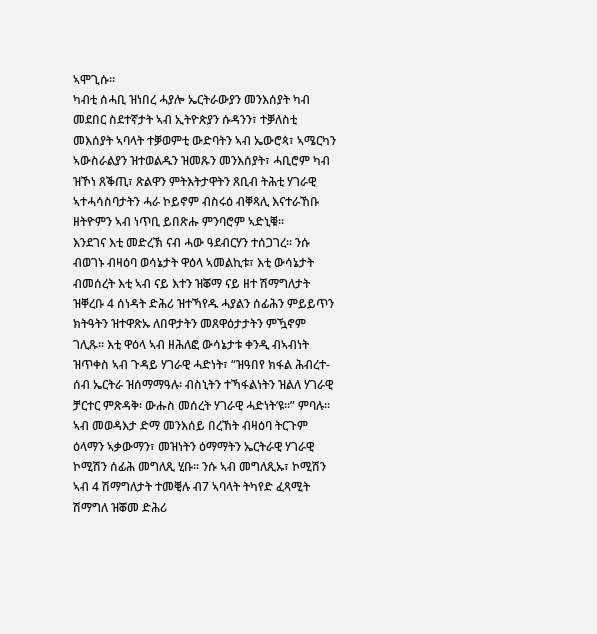ኣሞጊሱ።
ካብቲ ሰሓቢ ዝነበረ ሓያሎ ኤርትራውያን መንእሰያት ካብ መደበር ስደተኛታት ኣብ ኢትዮጵያን ሱዳንን፣ ተቓለስቲ መእሰያት ኣባላት ተቓወምቲ ውድባትን ኣብ ኤውሮጳ፣ ኣሜርካን ኣውስራልያን ዝተወልዱን ዝመጹን መንእሰያት፣ ሓቢሮም ካብ ዝኾነ ጸቕጢ፣ ጽልዋን ምትእትታዋትን ጸቢብ ትሕቲ ሃገራዊ ኣተሓሳስባታትን ሓራ ኮይኖም ብስሩዕ ብቐጻሊ እናተራኸቡ ዘትዮምን ኣብ ነጥቢ ይበጽሑ ምንባሮም ኣድኒቑ።
እንደገና እቲ መድረኽ ናብ ሓው ዓደብርሃን ተሰጋገረ። ንሱ ብወገኑ ብዛዕባ ወሳኔታት ዋዕላ ኣመልኪቱ፣ እቲ ውሳኔታት ብመሰረት እቲ ኣብ ናይ እተን ዝቖማ ናይ ዘተ ሽማግለታት ዝቐረቡ 4 ሰነዳት ድሕሪ ዝተኻየዱ ሓያልን ሰፊሕን ምይይጥን ክትዓትን ዝተዋጽኡ ለበዋታትን መጸዋዕታታትን ምዃኖም ገሊጹ። እቲ ዋዕላ ኣብ ዘሕለፎ ውሳኔታቱ ቀንዲ ብኣብነት ዝጥቀስ ኣብ ጉዳይ ሃገራዊ ሓድነት፣ “ዝዓበየ ክፋል ሕብረተ-ሰብ ኤርትራ ዝሰማማዓሉ፡ ብስኒትን ተኻፋልነትን ዝልለ ሃገራዊ ቻርተር ምጽዳቅ፡ ውሑስ መሰረት ሃገራዊ ሓድነት’ዩ።” ምባሉ።
ኣብ መወዳእታ ድማ መንእሰይ በረኸት ብዛዕባ ትርጉም ዕላማን ኣቃውማን፣ መዝነትን ዕማማትን ኤርትራዊ ሃገራዊ ኮሚሽን ሰፊሕ መግለጺ ሂቡ። ንሱ ኣብ መግለጺኡ፣ ኮሚሽን ኣብ 4 ሽማግለታት ተመቒሉ ብ7 ኣባላት ትካየድ ፈጻሚት ሽማግለ ዝቖመ ድሕሪ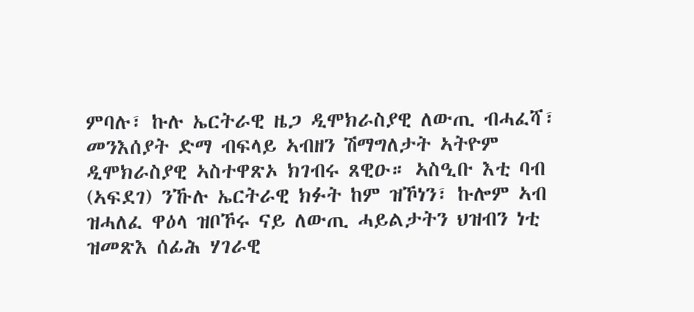ምባሉ፣ ኩሉ ኤርትራዊ ዜጋ ዲሞክራስያዊ ለውጢ ብሓፈሻ፣ መንእሰያት ድማ ብፍላይ ኣብዘን ሽማግለታት ኣትዮም ዲሞክራስያዊ ኣስተዋጽኦ ክገብሩ ጸዊዑ። ኣስዒቡ እቲ ባብ (ኣፍደገ) ንኹሉ ኤርትራዊ ክፉት ከም ዝኾነን፣ ኩሎም ኣብ ዝሓለፈ ዋዕላ ዝቦኾሩ ናይ ለውጢ ሓይልታትን ህዝብን ነቲ ዝመጽእ ሰፊሕ ሃገራዊ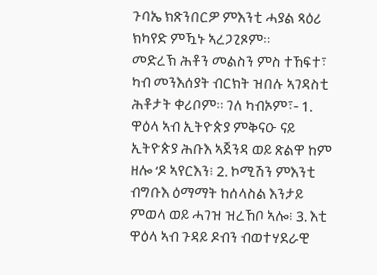ጉባኤ ክጽንበርዎ ምእንቲ ሓያል ጻዕሪ ክካየድ ምዃኑ ኣረጋጊጾም።
መድረኽ ሕቶን መልስን ምስ ተኸፍተ፣ ካብ መንእሰያት ብርክት ዝበሉ ኣገዳስቲ ሕቶታት ቀሪቦም። ገለ ካብኦም፣- 1. ዋዕላ ኣብ ኢትዮጵያ ምቅናዑ ናይ ኢትዮጵያ ሕቡእ ኣጀንዳ ወይ ጽልዋ ከም ዘሎ ‘ዶ ኣየርእን፧ 2. ኮሚሽን ምእንቲ ብግቡእ ዕማማት ከሰላስል እንታይ ምወላ ወይ ሓገዝ ዝረኸቦ ኣሎ፧ 3. እቲ ዋዕላ ኣብ ጉዳይ ዶብን ብወተሃደራዊ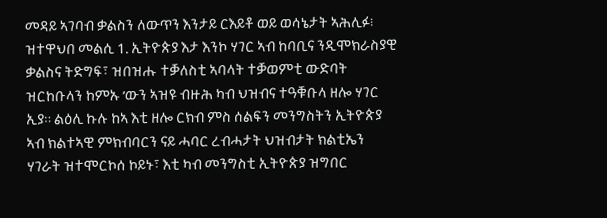መዳይ ኣገባብ ቃልስን ለውጥን እንታይ ርእይቶ ወይ ወሳኔታት ኣሕሊፉ፧
ዝተዋህበ መልሲ 1. ኢትዮጵያ እታ እንኮ ሃገር ኣብ ከባቢና ንዲሞክራስያዊ ቃልስና ትድግፍ፣ ዝበዝሑ ተቓለስቲ ኣባላት ተቓወምቲ ውድባት ዝርከቡላን ከምኡ ’ውን ኣዝዩ ብዙሕ ካብ ህዝብና ተዓቑቡላ ዘሎ ሃገር ኢያ። ልዕሊ ኩሉ ከኣ እቲ ዘሎ ርክብ ምስ ሰልፍን መንግስትን ኢትዮጵያ ኣብ ክልተኣዊ ምክብባርን ናይ ሓባር ረብሓታት ህዝብታት ክልቲኤን ሃገራት ዝተሞርኮሰ ኮይኑ፣ እቲ ካብ መንግስቲ ኢትዮጵያ ዝግበር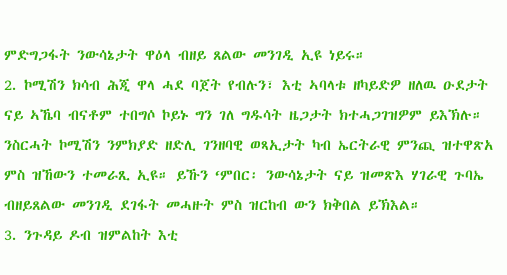ምድግጋፋት ንውሳኔታት ዋዕላ ብዘይ ጸልው መንገዲ ኢዩ ነይሩ።
2. ኮሚሽን ክሳብ ሕጂ ዋላ ሓደ ባጀት የብሉን፣ እቲ ኣባላቱ ዘካይድዎ ዘለዉ ዑደታት ናይ ኣኼባ ብናቶም ተበግሶ ኮይኑ ግን ገለ ግዱሳት ዜጋታት ክተሓጋገዝዎም ይእኽሉ። ንስርሓት ኮሚሽን ንምክያድ ዘድሊ ገንዘባዊ ወጻኢታት ካብ ኤርትራዊ ምንጪ ዝተዋጽአ ምስ ዝኸውን ተመራጺ ኢዩ። ይኹን ‘ምበር፡ ንውሳኔታት ናይ ዝመጽእ ሃገራዊ ጉባኤ ብዘይጸልው መንገዲ ደገፋት መሓዙት ምስ ዝርከብ ውን ክቅበል ይኽእል።
3. ንጉዳይ ዶብ ዝምልከት እቲ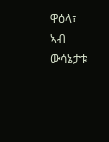ዋዕላ፣ ኣብ ውሳኔታቱ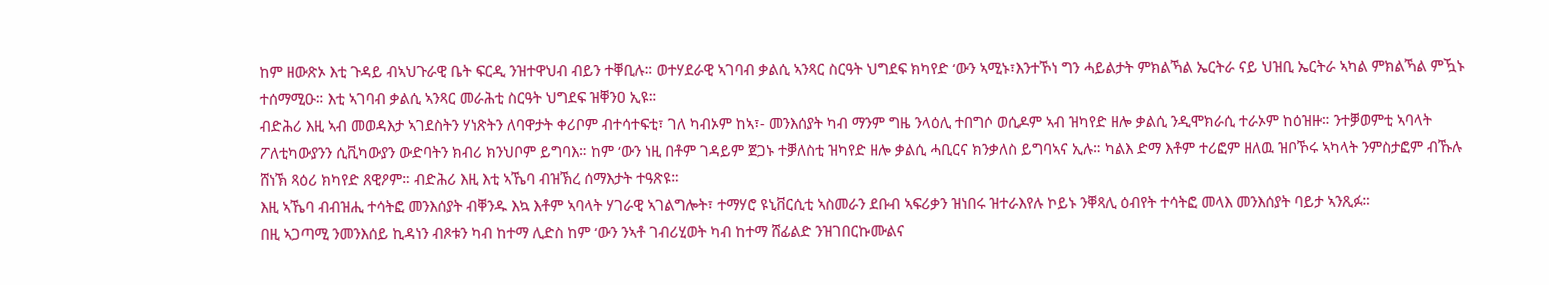ከም ዘውጽኦ እቲ ጉዳይ ብኣህጉራዊ ቤት ፍርዲ ንዝተዋህብ ብይን ተቐቢሉ። ወተሃደራዊ ኣገባብ ቃልሲ ኣንጻር ስርዓት ህግደፍ ክካየድ ‘ውን ኣሚኑ፣እንተኾነ ግን ሓይልታት ምክልኻል ኤርትራ ናይ ህዝቢ ኤርትራ ኣካል ምክልኻል ምዃኑ ተሰማሚዑ። እቲ ኣገባብ ቃልሲ ኣንጻር መራሕቲ ስርዓት ህግደፍ ዝቐንዐ ኢዩ።
ብድሕሪ እዚ ኣብ መወዳእታ ኣገደስትን ሃነጽትን ለባዋታት ቀሪቦም ብተሳተፍቲ፣ ገለ ካብኦም ከኣ፣- መንእሰያት ካብ ማንም ግዜ ንላዕሊ ተበግሶ ወሲዶም ኣብ ዝካየድ ዘሎ ቃልሲ ንዲሞክራሲ ተራኦም ከዕዝዙ። ንተቓወምቲ ኣባላት ፖለቲካውያንን ሲቪካውያን ውድባትን ክብሪ ክንህቦም ይግባእ። ከም ‘ውን ነዚ በቶም ገዳይም ጀጋኑ ተቓለስቲ ዝካየድ ዘሎ ቃልሲ ሓቢርና ክንቃለስ ይግባኣና ኢሉ። ካልእ ድማ እቶም ተሪፎም ዘለዉ ዝቦኾሩ ኣካላት ንምስታፎም ብኹሉ ሸነኽ ጻዕሪ ክካየድ ጸዊዖም። ብድሕሪ እዚ እቲ ኣኼባ ብዝኽረ ሰማእታት ተዓጽዩ።
እዚ ኣኼባ ብብዝሒ ተሳትፎ መንእሰያት ብቐንዱ እኳ እቶም ኣባላት ሃገራዊ ኣገልግሎት፣ ተማሃሮ ዩኒቨርሲቲ ኣስመራን ደቡብ ኣፍሪቃን ዝነበሩ ዝተራእየሉ ኮይኑ ንቐጻሊ ዕብየት ተሳትፎ መላእ መንእሰያት ባይታ ኣንጺፉ።
በዚ ኣጋጣሚ ንመንእሰይ ኪዳነን ብጾቱን ካብ ከተማ ሊድስ ከም ‘ውን ንኣቶ ገብሪሂወት ካብ ከተማ ሸፊልድ ንዝገበርኩሙልና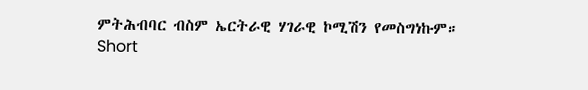ምትሕብባር ብስም ኤርትራዊ ሃገራዊ ኮሚሽን የመስግነኩም።
Short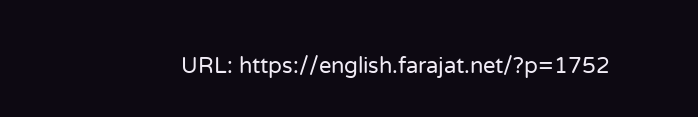URL: https://english.farajat.net/?p=1752